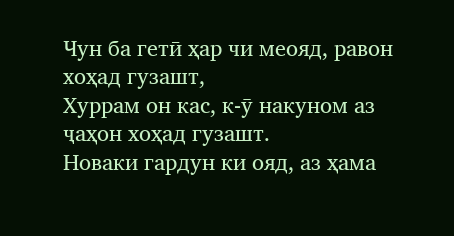Чун ба гетӣ ҳар чи меояд, равон хоҳад гузашт,
Хуррам он кас, к-ӯ накуном аз ҷаҳон хоҳад гузашт.
Новаки гардун ки ояд, аз ҳама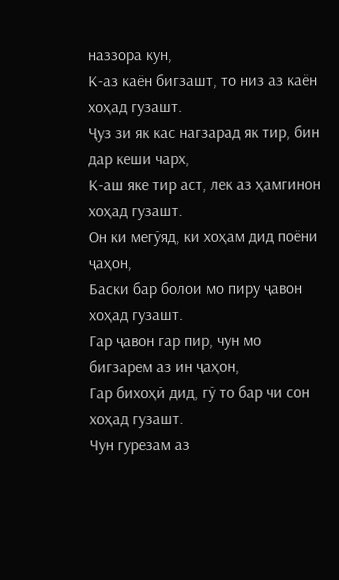наззора кун,
К-аз каён бигзашт, то низ аз каён хоҳад гузашт.
Ҷуз зи як кас нагзарад як тир, бин дар кеши чарх,
К-аш яке тир аст, лек аз ҳамгинон хоҳад гузашт.
Он ки мегӯяд, ки хоҳам дид поёни ҷаҳон,
Баски бар болои мо пиру ҷавон хоҳад гузашт.
Гар ҷавон гар пир, чун мо бигзарем аз ин ҷаҳон,
Гар бихоҳӣ дид, гӯ то бар чи сон хоҳад гузашт.
Чун гурезам аз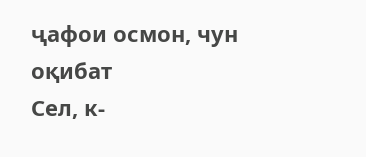ҷафои осмон, чун оқибат
Сел, к-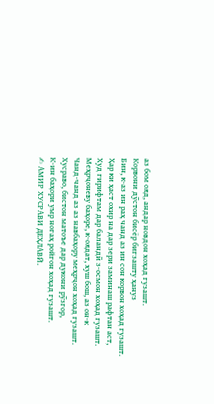аз бом ояд, андар новдон хоҳад гузашт.
Корвони дӯстон бисёр бигзашту ҳануз
Бин, к-аз ин раҳ чанд аз ин сон корвон хоҳад гузашт.
Ҳар ки ҳаст охир на дар зери заминаш рафтан аст,
Худ гирифтам дар баландӣ з-осмон хоҳад гузашт.
Меҳрҷоневу баҳоре, к-оядат, хуш бош, аз он-к
Чанд-чанд аз аз навбаҳору меҳрҷон хоҳад гузашт.
Хусраво, бистон матоъе дар дукони рӯзгор,
К-ин баҳори умр ногаҳ ройгон хоҳад гузашт.
✍ АМИР ХУСРАВИ ДЕҲЛАВӢ.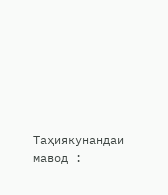Таҳиякунандаи мавод :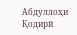Абдуллоҳи Қодирӣ